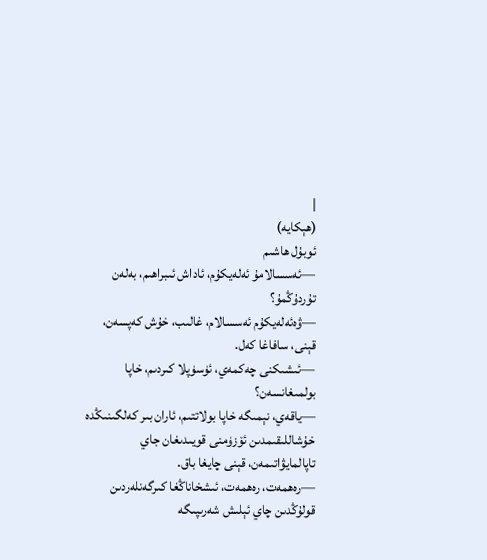|
(ھېكايە)
ئوبۇل ھاشىم
—ئەسسالامۇ ئەلەيكۇم، ئاداش ئىبراھىم، بەلەن تۇردۇڭمۇ؟
—ۋەئەلەيكۇم ئەسسالام، غالىب، خۇش كەپسەن، قېنى، سافاغا كەل.
—ئىشىكنى چەكمەي، ئۈسۈپلا كىردىم، خاپا بولمىغانسەن؟
—ياقەي، نېمىگە خاپا بولاتتىم، ئاران بىر كەلگىنىڭدە خۇشاللىقىمدىن ئۆزۈمنى قويىدىغان جاي تاپالمايۋاتىمەن، قېنى چايغا باق.
—رەھمەت، رەھمەت، ئىشخاناڭغا كىرگەنلەردىن قولۇڭدىن چاي ئېلىش شەرىپىگە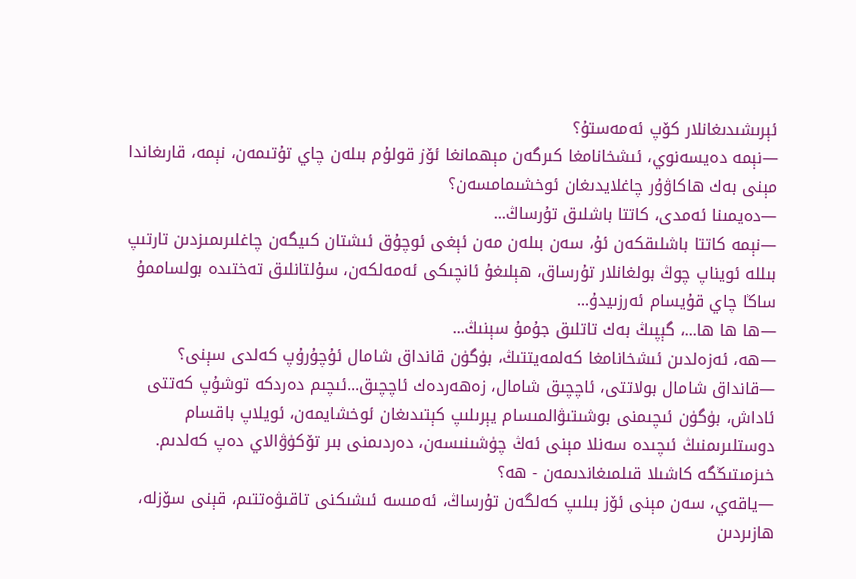ئېرىشىدىغانلار كۆپ ئەمەستۇ؟
—نېمە دەيسەنوي، ئىشخانامغا كىرگەن مېھمانغا ئۆز قولۇم بىلەن چاي تۇتىمەن، نېمە، قارىغاندا مېنى بەك ھاكاۋۇر چاغلايدىغان ئوخشىمامسەن؟
—دەيمىنا ئەمدى، كاتتا باشلىق تۇرساڭ...
—نېمە كاتتا باشلىقكەن ئۇ، سەن بىلەن مەن ئېغى ئوچۇق ئىشتان كىيگەن چاغلىرىمىزدىن تارتىپ بىللە ئويناپ چوڭ بولغانلار تۇرساق، ھېلىغۇ ئانچىكى ئەمەلكەن، سۇلتانلىق تەختىدە بولساممۇ ساڭا چاي قۇيسام ئەرزىيدۇ...
—ھا ھا ھا...، گېپىڭ بەك تاتلىق جۇمۇ سېنىڭ...
—ھە، ئەزەلدىن ئىشخانامغا كەلمەيتتىڭ، بۈگۈن قانداق شامال ئۇچۇرۇپ كەلدى سېنى؟
—قانداق شامال بولاتتى، ئاچچىق شامال، زەھەردەك ئاچچىق...ئىچىم دەردكە توشۇپ كەتتى ئاداش، بۈگۈن ئىچىمنى بوشىتىۋالمىسام يېرىلىپ كېتىدىغان ئوخشايمەن، ئويلاپ باقسام دوستلىرىمنىڭ ئىچىدە سەنلا مېنى ئەڭ چۈشىنىسەن، دەردىمنى بىر تۆكۈۋالاي دەپ كەلدىم. خىزمىتىڭگە كاشىلا قىلمىغاندىمەن - ھە؟
—ياقەي، سەن مېنى ئۆز بىلىپ كەلگەن تۇرساڭ، ئەمىسە ئىشىكنى تاقىۋەتتىم، قېنى سۆزلە، ھازىردىن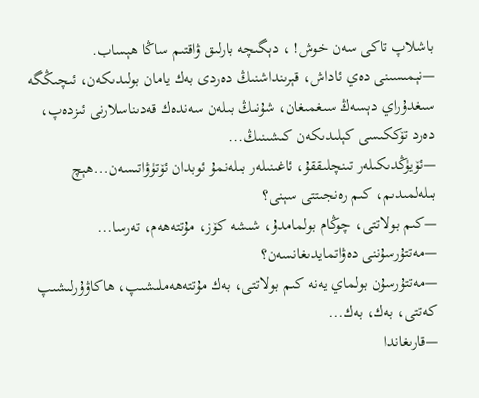باشلاپ تاكى سەن خوش! ، دېگىچە بارلىق ۋاقتىم ساڭا ھېساب.
—نېمىسىنى دەي ئاداش، قېرىنداشنىڭ دەردى بەك يامان بولىدىكەن، ئىچىڭگە سىغدۇراي دېسەڭ سىغمىغان، شۇنىڭ بىلەن سەندەك قەدىناسلارنى ئىزدەپ، دەرد تۆككىسى كېلىدىكەن كىشىنىڭ...
—ئۆيۈڭدىكىلەر تىنچلىققۇ، ئاغىنىلەر بىلەنمۇ ئوبدان ئۆتۈۋاتىسەن...ھېچ بىلەلمىدىم، كىم رەنجىتتى سېنى؟
—كىم بولاتتى، چوڭام بولمامدۇ، شىشە كۆز، مۇتتەھەم، تەرسا...
—مەتتۇرسۇننى دەۋاتمايدىغانسەن؟
—مەتتۇرسۇن بولماي يەنە كىم بولاتتى، بەك مۇتتەھەملىشىپ، ھاكاۋۇرلىشىپ كەتتى، بەك، بەك...
—قارىغاندا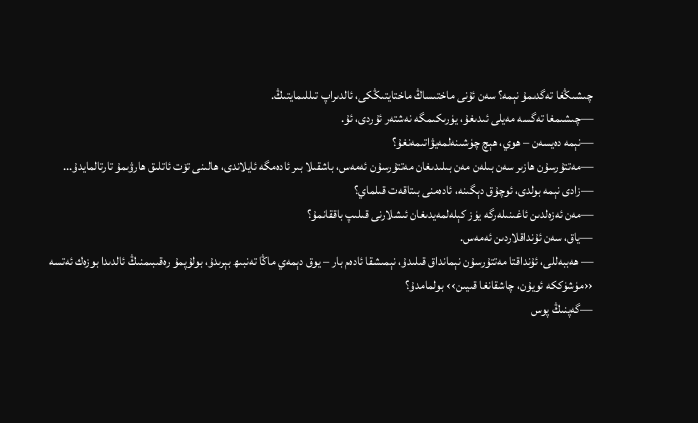چىشىڭغا تەگدىمۇ نېمە؟ سەن ئۇنى ماختىساڭ ماختايتىڭكى، ئالدىراپ تىللىمايتىڭ.
—چىشىمغا تەگسە مەيلى ئىدىغۇ، يۈرىكىمگە نەشتەر ئۇردى، ئۇ.
—نېمە دەيسەن – ھوي، ھېچ چۈشىنەلمەيۋاتىمەنغۇ؟
—مەتتۇرسۇن ھازىر سەن بىلەن مەن بىلىدىغان مەتتۇرسۇن ئەمەس، باشقىلا بىر ئادەمگە ئايلاندى، ھالىنى تۆت ئاتلىق ھارۋىمۇ تارتالمايدۇ...
—زادى نېمە بولدى، ئوچۇق دېگىنە، ئادەمنى بىتاقەت قىلماي؟
—مەن ئەزەلدىن ئاغىنىلەرگە يۈز كېلەلمەيدىغان ئىشلارنى قىلىپ باققانمۇ؟
—ياق، سەن ئۇنداقلاردىن ئەمەس.
— ھەببەللى، ئۇنداقتا مەتتۇرسۇن نېمانداق قىلىدۇ، نېمىشقا ئادەم بار – يوق دېمەي ماڭا تەنبىھ بېرىدۇ، بولۇپمۇ رەقىبىمنىڭ ئالدىدا بوزەك ئەتسە ‹‹مۈشۈككە ئويۇن، چاشقانغا قىيىن›› بولمامدۇ؟
—گەپنىڭ پوس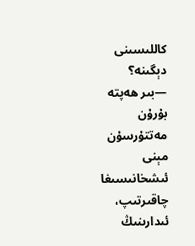كاللىسىنى دېگىنە؟
—بىر ھەپتە بۇرۇن مەتتۇرسۇن مېنى ئىشخانىسىغا چاقىرتىپ، ئىدارىنىڭ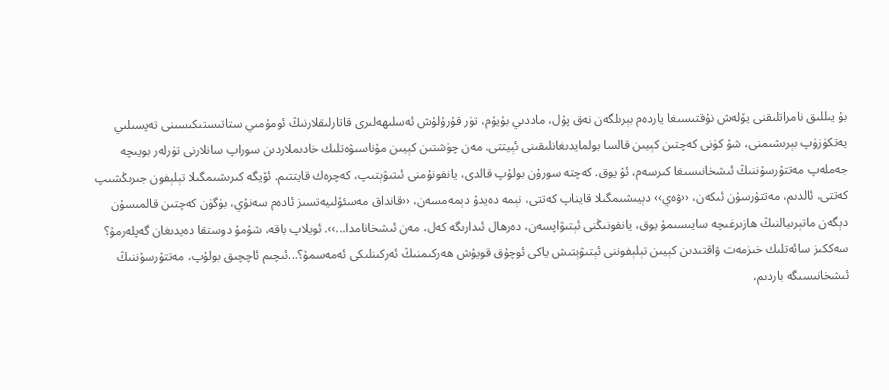بۇ يىللىق نامراتلىقنى يۆلەش نۇقتىسىغا ياردەم بېرىلگەن نەق پۇل، ماددىي بۇيۇم، تۈر قۇرۇلۇش ئەسلىھەلىرى قاتارلىقلارنىڭ ئومۇمىي ستاتىستىكىسىنى تەپسىلىي يەتكۈزۈپ بېرىشىمنى، شۇ كۈنى كەچتىن كېيىن قالسا بولمايدىغانلىقىنى ئېيتتى. مەن چۈشتىن كېيىن مۇناسىۋەتلىك خادىملاردىن سوراپ سانلارنى تۈرلەر بويىچە جەملەپ مەتتۇرسۇننىڭ ئىشخانىسىغا كىرسەم، ئۇ يوق. كەچتە سورۇن بولۇپ قالدى، يانفونۇمنى ئىتىۋېتىپ، كەچرەك قايتتىم. ئۆيگە كىرىشىمگىلا تېلېفون جىرىڭشىپ كەتتى، ئالدىم، مەتتۇرسۇن ئىكەن، ‹‹ۋەي›› دېيىشىمگىلا قايناپ كەتتى، نېمە دەيدۇ دېمەمسەن، ‹‹قانداق مەسئۇلىيەتسىز ئادەم سەنۇي، بۈگۈن كەچتىن قالمىسۇن دېگەن ماتېرىيالنىڭ ھازىرغىچە سايىسىمۇ يوق، يانفونىڭنى ئېتىۋاپسەن، دەرھال ئىدارىگە كەل، مەن ئىشخانامدا...››. ئويلاپ باقە، شۇمۇ دوستقا دەيدىغان گەپلەرمۇ؟ سەككىز سائەتلىك خىزمەت ۋاقتىدىن كېيىن تېلېفوننى ئېتىۋېتىش ياكى ئوچۇق قويۇش ھەركىمنىڭ ئەركىنلىكى ئەمەسمۇ؟...ئىچىم ئاچچىق بولۇپ، مەتتۇرسۇننىڭ ئىشخانىسىگە باردىم،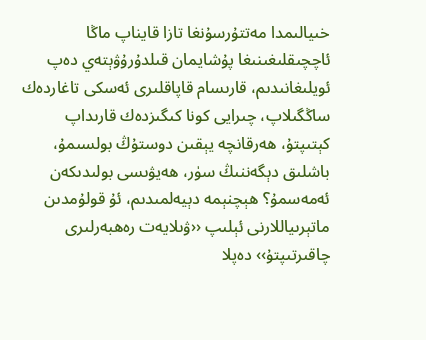خىيالىمدا مەتتۇرسۇنغا تازا قايناپ ماڭا ئاچچىقلىغىنىغا پۇشايمان قىلدۇرۇۋېتەي دەپ ئويلىغانىدىم، قارىسام قاپاقلىرى ئەسكى تاغاردەك ساڭگىلاپ، چىرايى كونا كىگىزدەك قارىداپ كېتىپتۇ، ھەرقانچە يېقىن دوستۇڭ بولسىمۇ، باشلىق دېگەننىڭ سۈر، ھەيۋىسى بولىدىكەن ئەمەسمۇ؟ ھېچنېمە دېيەلمىدىم، ئۇ قولۇمدىن ماتېرىياللارنى ئېلىپ ‹‹ۋىلايەت رەھبەرلىرى چاقىرتىپتۇ›› دەپلا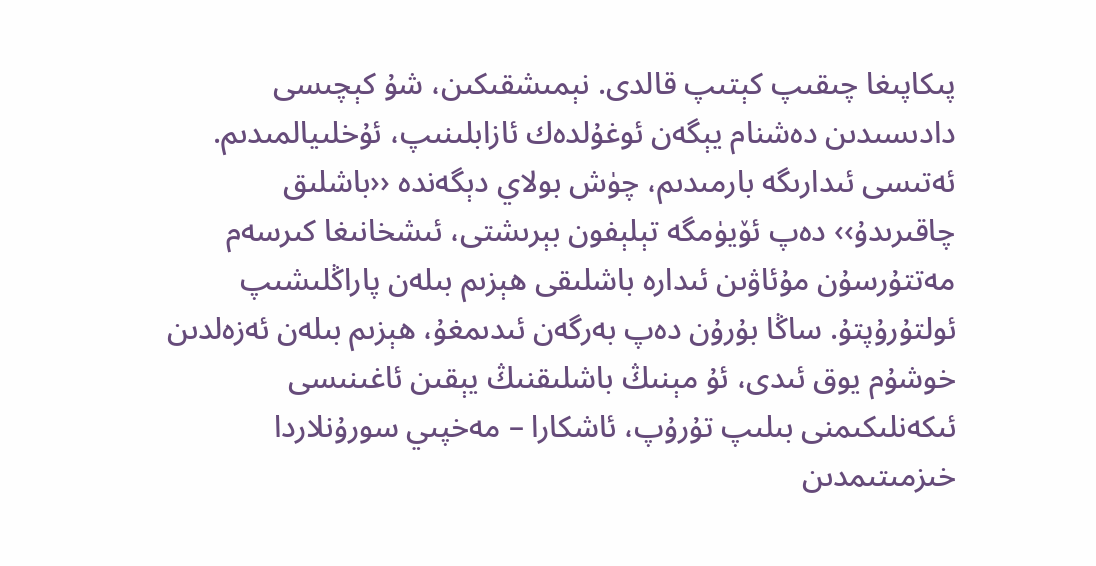پىكاپىغا چىقىپ كېتىپ قالدى. نېمىشقىكىن، شۇ كېچىسى دادىسىدىن دەشنام يېگەن ئوغۇلدەك ئازابلىنىپ، ئۇخلىيالمىدىم. ئەتىسى ئىدارىگە بارمىدىم، چۈش بولاي دېگەندە ‹‹باشلىق چاقىرىدۇ›› دەپ ئۆيۈمگە تېلېفون بېرىشتى، ئىشخانىغا كىرسەم مەتتۇرسۇن مۇئاۋىن ئىدارە باشلىقى ھېزىم بىلەن پاراڭلىشىپ ئولتۇرۇپتۇ. ساڭا بۇرۇن دەپ بەرگەن ئىدىمغۇ، ھېزىم بىلەن ئەزەلدىن خوشۇم يوق ئىدى، ئۇ مېنىڭ باشلىقنىڭ يېقىن ئاغىنىسى ئىكەنلىكىمنى بىلىپ تۇرۇپ، ئاشكارا – مەخپىي سورۇنلاردا خىزمىتىمدىن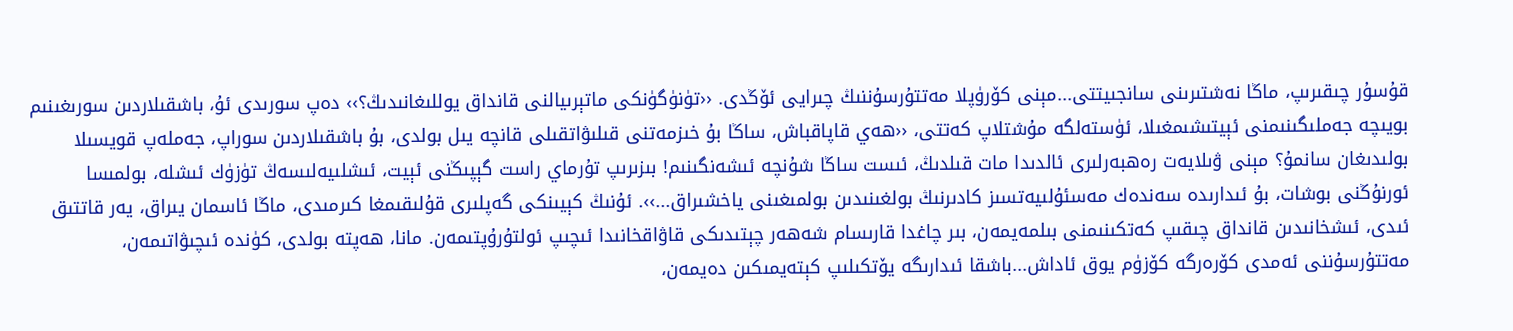قۇسۇر چىقىرىپ، ماڭا نەشتىرىنى سانجىيتتى...مېنى كۆرۈپلا مەتتۇرسۇننىڭ چىرايى ئۆڭدى. ‹‹تۈنۈگۈنكى ماتېرىيالنى قانداق يوللىغانىدىڭ؟›› دەپ سورىدى ئۇ، باشقىلاردىن سورىغىنىم بويىچە جەملىگىنىمنى ئېيتىشىمغىلا، ئۈستەلگە مۇشتلاپ كەتتى، ‹‹ھەي قاپاقباش، ساڭا بۇ خىزمەتنى قىلىۋاتقىلى قانچە يىل بولدى، بۇ باشقىلاردىن سوراپ، جەملەپ قويسىلا بولىدىغان سانمۇ؟ مېنى ۋىلايەت رەھبەرلىرى ئالدىدا مات قىلدىڭ، ئىست ساڭا شۇنچە ئىشەنگىنىم! بىزىرىپ تۇرماي راست گېپىڭنى ئېيت، ئىشلىيەلىسەڭ تۈزۈك ئىشلە، بولمىسا ئورنۇڭنى بوشات، بۇ ئىدارىدە سەندەك مەسئۇلىيەتسىز كادىرنىڭ بولغىنىدىن بولمىغىنى ياخشىراق...››. ئۇنىڭ كېيىنكى گەپلىرى قۇلىقىمغا كىرمىدى، ماڭا ئاسمان يىراق، يەر قاتتىق ئىدى، ئىشخانىدىن قانداق چىقىپ كەتكىنىمنى بىلمەيمەن، بىر چاغدا قارىسام شەھەر چېتىدىكى قاۋاقخانىدا ئىچىپ ئولتۇرۇپتىمەن. مانا، ھەپتە بولدى، كۈندە ئىچىۋاتىمەن، مەتتۇرسۇننى ئەمدى كۆرەرگە كۆزۈم يوق ئاداش...باشقا ئىدارىگە يۆتكىلىپ كېتەيمىكىن دەيمەن،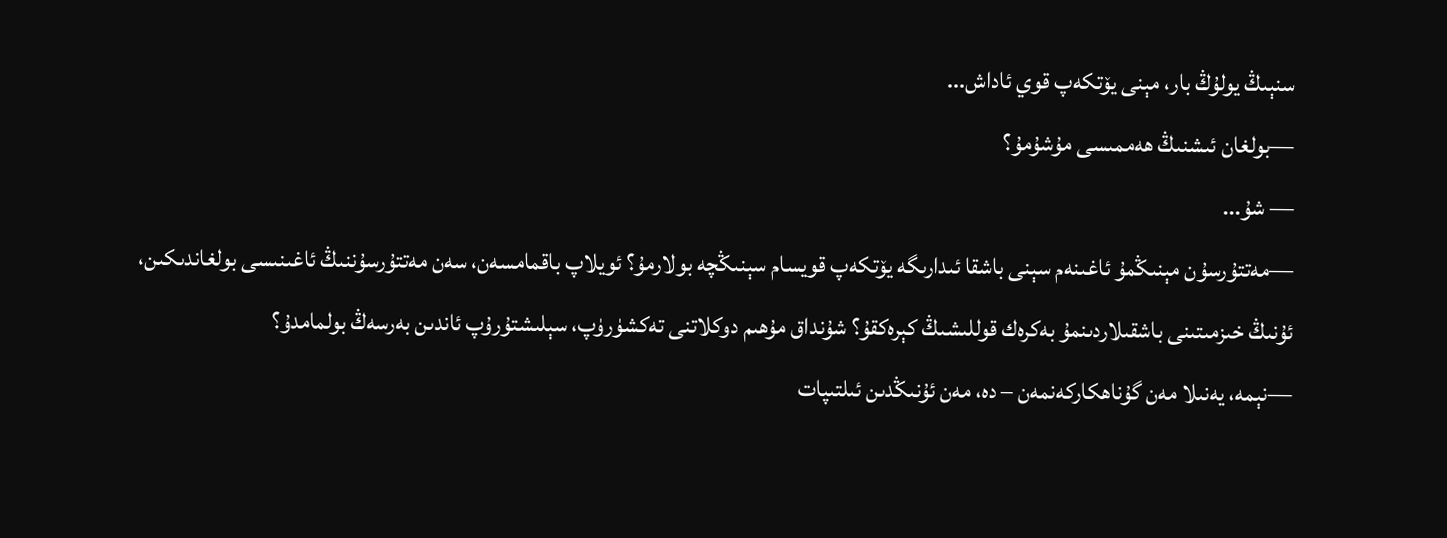سنېىڭ يولۇڭ بار، مېنى يۆتكەپ قوي ئاداش...
—بولغان ئىشنىڭ ھەممىسى مۇشۇمۇ؟
— شۇ...
—مەتتۇرسۇن مېنىڭمۇ ئاغىنەم سېنى باشقا ئىدارىگە يۆتكەپ قويسام سېنىڭچە بولارمۇ؟ ئويلاپ باقمامسەن، سەن مەتتۇرسۇننىڭ ئاغىنىسى بولغاندىكىن، ئۇنىڭ خىزمىتىنى باشقىلاردىنمۇ بەكرەك قوللىشىڭ كېرەكقۇ؟ شۇنداق مۇھىم دوكلاتنى تەكشۈرۈپ، سېلىشتۇرۇپ ئاندىن بەرسەڭ بولمامدۇ؟
—نېمە، يەنىلا مەن گۇناھكاركەنمەن – دە، مەن ئۇنىڭدىن ئىلتىپات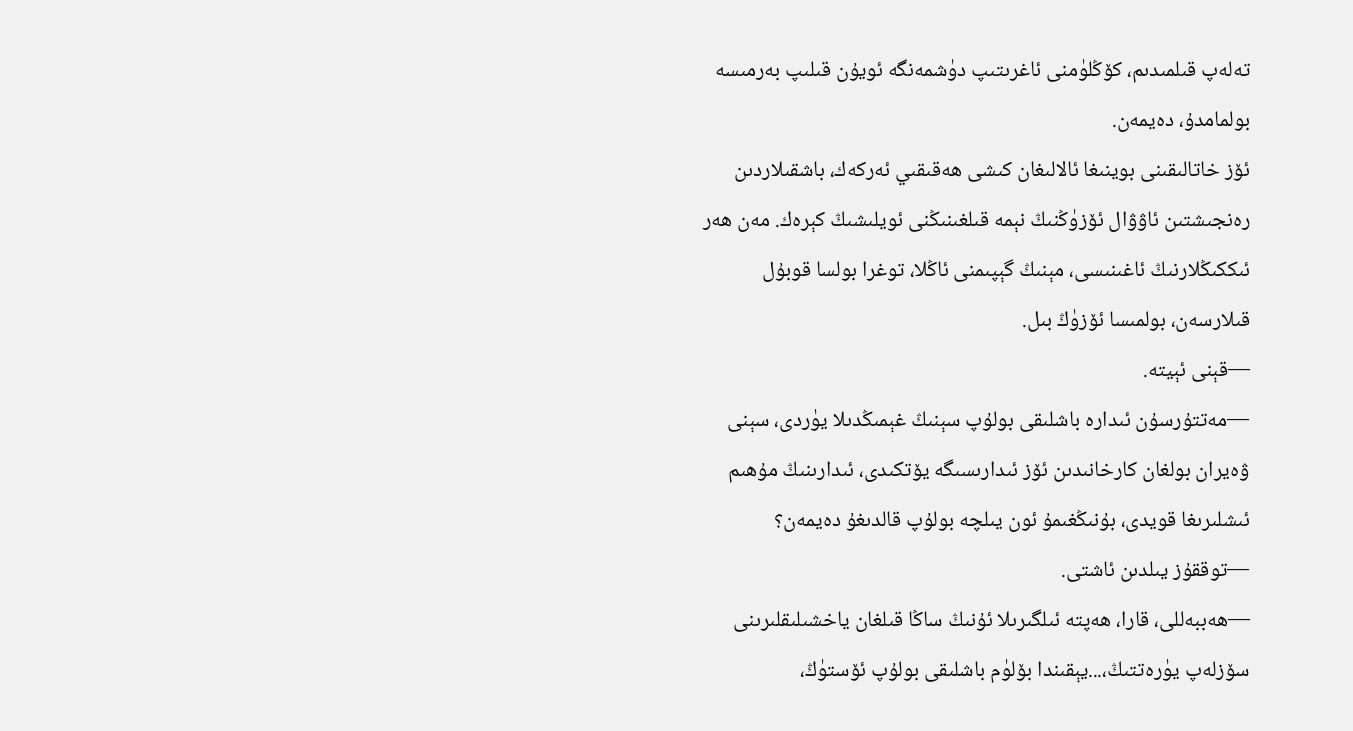تەلەپ قىلمىدىم، كۆڭلۈمنى ئاغرىتىپ دۈشمەنگە ئويۇن قىلىپ بەرمىسە بولمامدۇ، دەيمەن.
ئۆز خاتالىقىنى بوينىغا ئالالىغان كىشى ھەقىقىي ئەركەك، باشقىلاردىن رەنجىشتىن ئاۋۋال ئۆزۈڭنىڭ نېمە قىلغىنىڭنى ئويلىشىڭ كېرەك. مەن ھەر ئىككىڭلارنىڭ ئاغىنىسى، مېنىڭ گېپىمنى ئاڭلا، توغرا بولسا قوبۇل قىلارسەن، بولمىسا ئۆزۈڭ بىل.
—قېنى ئېيتە.
—مەتتۇرسۇن ئىدارە باشلىقى بولۇپ سېنىڭ غېمىڭدىلا يۈردى، سېنى ۋەيران بولغان كارخانىدىن ئۆز ئىدارىسىگە يۆتكىدى، ئىدارىنىڭ مۇھىم ئىشلىرىغا قويدى، بۇنىڭغىمۇ ئون يىلچە بولۇپ قالدىغۇ دەيمەن؟
—توققۇز يىلدىن ئاشتى.
—ھەببەللى، قارا، ھەپتە ئىلگىرىلا ئۇنىڭ ساڭا قىلغان ياخشىلىقلىرىنى سۆزلەپ يۈرەتتىڭ،...يېقىندا بۆلۈم باشلىقى بولۇپ ئۆستۈڭ،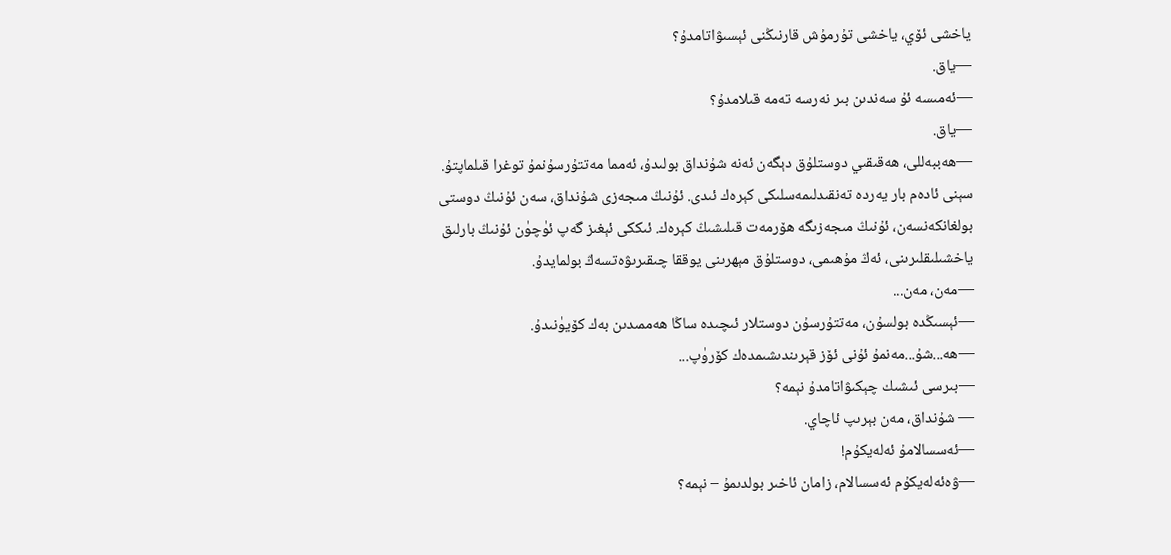ياخشى ئۆي، ياخشى تۇرمۇش قارنىڭنى ئېسىۋاتامدۇ؟
—ياق.
—ئەمىسە ئۇ سەندىن بىر نەرسە تەمە قىلامدۇ؟
—ياق.
—ھەببەللى، ھەقىقىي دوستلۇق دېگەن ئەنە شۇنداق بولىدۇ، ئەمما مەتتۇرسۇنمۇ توغرا قىلماپتۇ. سېنى ئادەم بار يەردە تەنقىدلىمەسلىكى كېرەك ئىدى. ئۇنىڭ مىجەزى شۇنداق، سەن ئۇنىڭ دوستى بولغانكەنسەن، ئۇنىڭ مىجەزىگە ھۆرمەت قىلىشىڭ كېرەك. ئىككى ئېغىز گەپ ئۈچۈن ئۇنىڭ بارلىق ياخشىلىقلىرىنى، ئەڭ مۇھىمى، دوستلۇق مېھرىنى يوققا چىقىرىۋەتسەڭ بولمايدۇ.
—مەن، مەن...
—ئېسىڭدە بولسۇن، مەتتۇرسۇن دوستلار ئىچىدە ساڭا ھەممىدىن بەك كۆيۈنىدۇ.
—ھە...شۇ...مەنمۇ ئۇنى ئۆز قېرىندىشىمدەك كۆرۈپ...
—بىرسى ئىشىك چېكىۋاتامدۇ نېمە؟
— شۇنداق، مەن بېرىپ ئاچاي.
—ئەسسالامۇ ئەلەيكۇم!
—ۋەئەلەيكۇم ئەسسالام، زامان ئاخىر بولدىمۇ – نېمە؟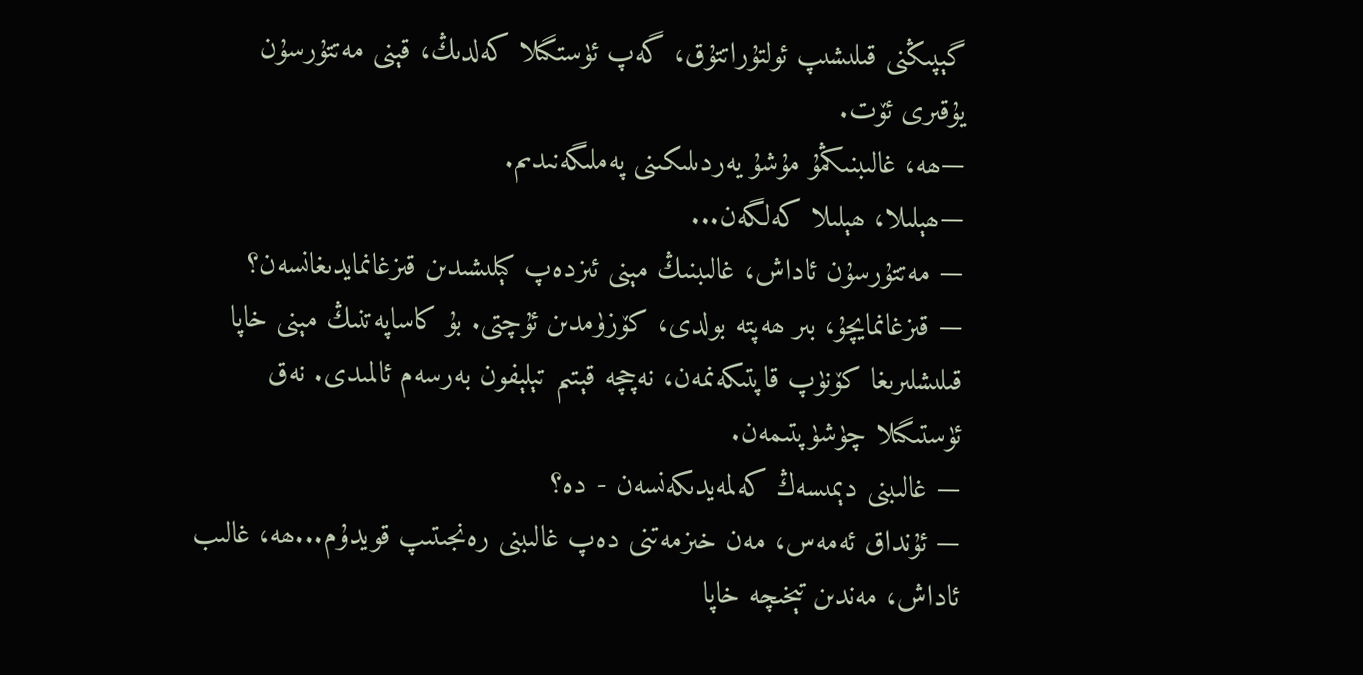گېپىڭنى قىلىشىپ ئولتۇراتتۇق، گەپ ئۈستگىلا كەلدىڭ، قېنى مەتتۇرسۇن يۇقىرى ئۆت.
—ھە، غالىبنىڭمۇ مۇشۇ يەردىلىكىنى پەملىگەنىدىم.
—ھېلىلا، ھېلىلا كەلگەن...
— مەتتۇرسۇن ئاداش، غالىبنىڭ مېنى ئىزدەپ كېلىشىدىن قىزغانمايدىغانسەن؟
— قىزغانمايچۇ، بىر ھەپتە بولدى، كۆزۈمدىن ئۇچتى. بۇ كاساپەتنىڭ مېنى خاپا قىلىشلىرىغا كۆنۈپ قاپتىكەنمەن، نەچچە قېتىم تېلېفون بەرسەم ئالمىدى. نەق ئۈستىگىلا چۈشۈپتىمەن.
— غالىبنى دېمىسەڭ كەلمەيدىكەنسەن - دە؟
— ئۇنداق ئەمەس، مەن خىزمەتنى دەپ غالىبنى رەنجىتىپ قويدۇم...ھە، غالىب ئاداش، مەندىن تېخىچە خاپا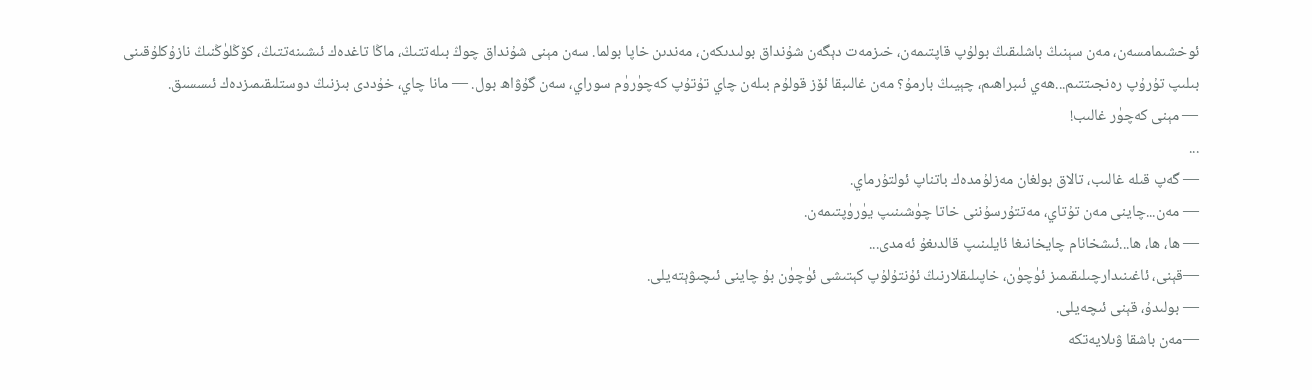ئوخشىمامسەن، مەن سېنىڭ باشلىقىڭ بولۇپ قاپتىمەن، خىزمەت دېگەن شۇنداق بولىدىكەن، مەندىن خاپا بولما. سەن مېنى شۇنداق چوڭ بىلەتتىڭ، ماڭا تاغدەك ئىشىنەتتىڭ، كۆڭلۈڭنىڭ نازۇكلۇقىنى بىلىپ تۇرۇپ رەنجىتتىم...ھەي ئىبراھىم، چېيىڭ بارمۇ؟ مەن غالىبقا ئۆز قولۇم بىلەن چاي تۇتۇپ كەچۈرۈم سوراي، سەن گۇۋاھ بول. — مانا چاي، خۇددى بىزنىڭ دوستلىقىمىزدەك ئىسسىق.
— مېنى كەچۈر غالىب!
...
— گەپ قىلە غالىب، تالاق بولغان مەزلۇمدەك باتناپ ئولتۇرماي.
— مەن...چاينى مەن تۇتاي، مەتتۇرسۇننى خاتا چۈشىنىپ يۈرۈپتىمەن.
— ھا، ھا، ھا...ئىشخانام چايخانىغا ئايلىنىپ قالدىغۇ ئەمدى...
—قېنى، ئاغىنىدارچىلىقىمىز ئۈچۈن، خاپىلىقلارنىڭ ئۇنتۇلۇپ كېتىشى ئۈچۈن بۇ چاينى ئىچىۋېتەيلى.
— بولىدۇ، قېنى ئىچەيلى.
—مەن باشقا ۋىلايەتكە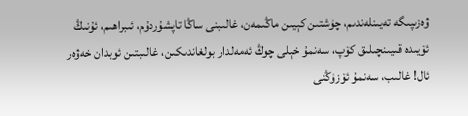ۋەزىپىگە تەيىنلەندىم، چۈشتىن كېيىن ماڭىمەن، غالىبنى ساڭا تاپشۇردۇم، ئىبراھىم، ئۇنىڭ ئۆيىدە قىيىنچىلىق كۆپ، سەنمۇ خېلى چوڭ ئەمەلدار بولغاندىكىن، غالىبتىن ئوبدان خەۋەر ئال! غالىب، سەنمۇ ئۆزۈڭنى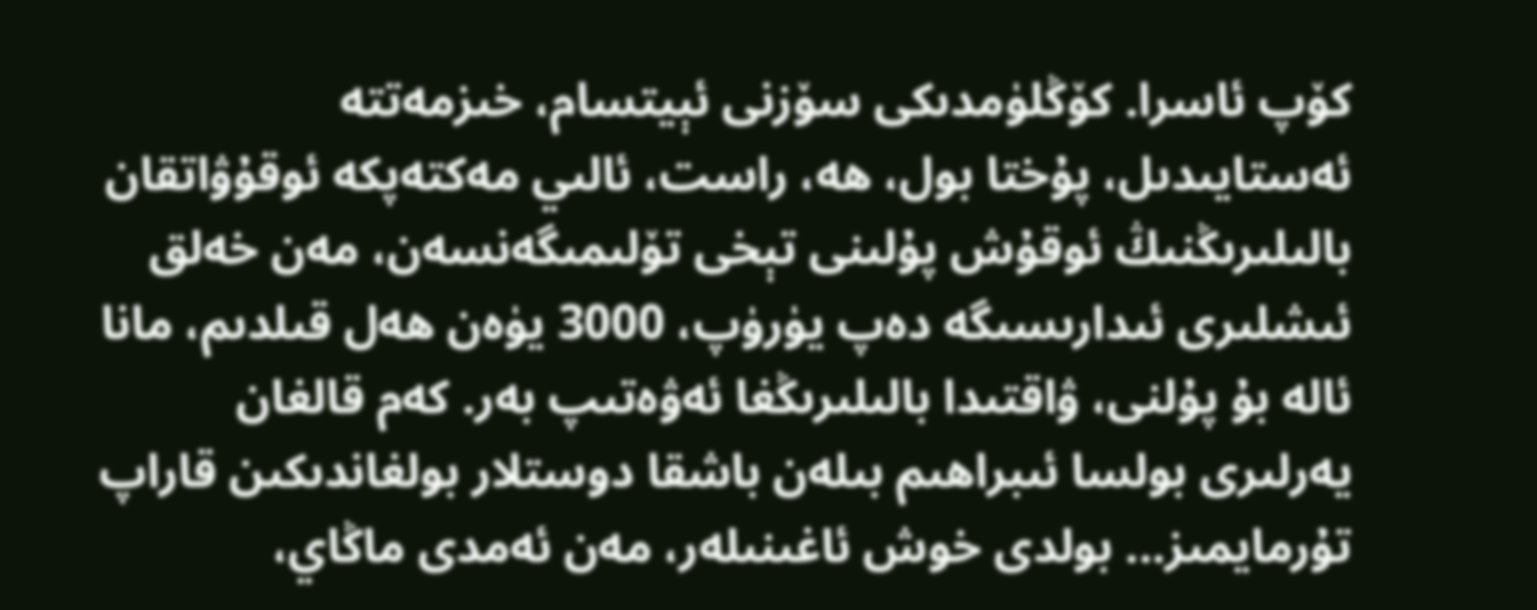كۆپ ئاسرا. كۆڭلۈمدىكى سۆزنى ئېيتسام، خىزمەتتە ئەستايىدىل، پۇختا بول، ھە، راست، ئالىي مەكتەپكە ئوقۇۋاتقان بالىلىرىڭنىڭ ئوقۇش پۇلىنى تېخى تۆلىمىگەنسەن، مەن خەلق ئىشلىرى ئىدارىسىگە دەپ يۈرۈپ، 3000 يۈەن ھەل قىلدىم، مانا ئالە بۇ پۇلنى، ۋاقتىدا بالىلىرىڭغا ئەۋەتىپ بەر. كەم قالغان يەرلىرى بولسا ئىبراھىم بىلەن باشقا دوستلار بولغاندىكىن قاراپ تۇرمايمىز... بولدى خوش ئاغىنىلەر، مەن ئەمدى ماڭاي،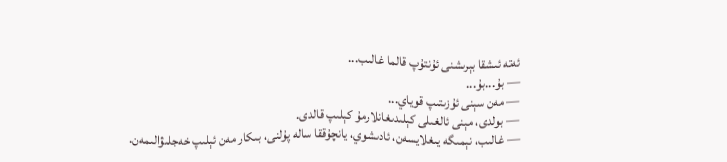ئەتە ئىشقا بېرىشنى ئۇنتۇپ قالما غالىب...
— بۇ...بۇ...
— مەن سېنى ئۇزىتىپ قوياي...
— بولدى، مېنى ئالغىلى كېلىدىغانلارمۇ كېلىپ قالدى.
— غالىب، نېمىگە يىغلايسەن، ئادىشوي، يانچۇققا سالە پۇلنى، بىكار مەن ئېلىپ خەجلىۋالىمەن.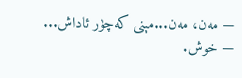— مەن، مەن...مېنى كەچۈر ئاداش...
— خوش.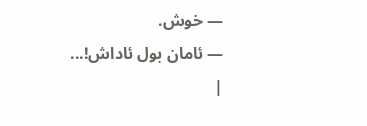— خوش.
— ئامان بول ئاداش!...
|